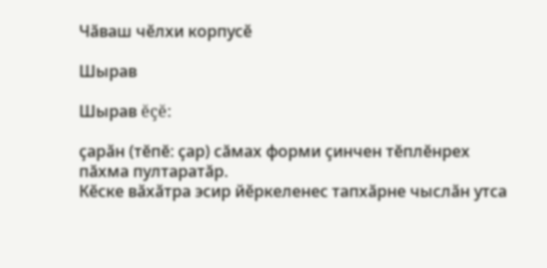Чӑваш чӗлхи корпусӗ

Шырав

Шырав ĕçĕ:

ҫарӑн (тĕпĕ: ҫар) сăмах форми çинчен тĕплĕнрех пăхма пултаратăр.
Кӗске вӑхӑтра эсир йӗркеленес тапхӑрне чыслӑн утса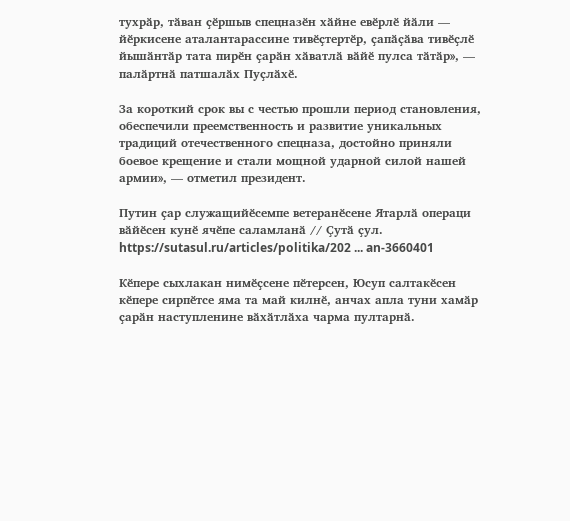тухрӑр, тӑван ҫӗршыв спецназӗн хӑйне евӗрлӗ йӑли — йӗркисене аталантарассине тивӗҫтертӗр, ҫапӑҫӑва тивӗҫлӗ йышӑнтӑр тата пирӗн ҫарӑн хӑватлӑ вӑйӗ пулса тӑтӑр», — палӑртнӑ патшалӑх Пуҫлӑхӗ.

За короткий срок вы с честью прошли период становления, обеспечили преемственность и развитие уникальных традиций отечественного спецназа, достойно приняли боевое крещение и стали мощной ударной силой нашей армии», — отметил президент.

Путин ҫар служащийӗсемпе ветеранӗсене Ятарлӑ операци вӑйӗсен кунӗ ячӗпе саламланӑ // Ҫутӑ ҫул. https://sutasul.ru/articles/politika/202 ... an-3660401

Кӗпере сыхлакан нимӗҫсене пӗтерсен, Юсуп салтакӗсен кӗпере сирпӗтсе яма та май килнӗ, анчах апла туни хамӑр ҫарӑн наступленине вӑхӑтлӑха чарма пултарнӑ.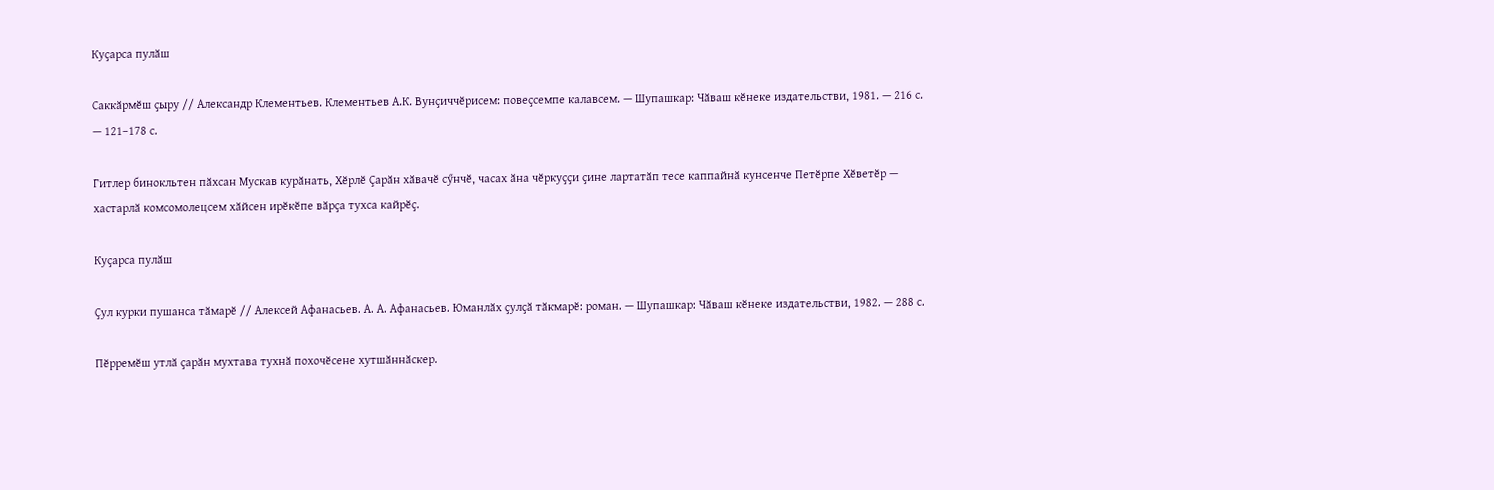Куҫарса пулӑш

Саккӑрмӗш ҫыру // Александр Клементьев. Клементьев А.К. Вунҫиччӗрисем: повеҫсемпе калавсем. — Шупашкар: Чӑваш кӗнеке издательстви, 1981. — 216 с. — 121–178 с.

Гитлер бинокльтен пӑхсан Мускав курӑнать, Хӗрлӗ Ҫарӑн хӑвачӗ сӳнчӗ, часах ӑна чӗркуҫҫи ҫине лартатӑп тесе каппайнӑ кунсенче Петӗрпе Хӗветӗр — хастарлӑ комсомолецсем хӑйсен ирӗкӗпе вӑрҫа тухса кайрӗҫ.

Куҫарса пулӑш

Ҫул курки пушанса тӑмарӗ // Алексей Афанасьев. А. А. Афанасьев. Юманлӑх ҫулҫӑ тӑкмарӗ: роман. — Шупашкар: Чӑваш кӗнеке издательстви, 1982. — 288 с.

Пӗрремӗш утлӑ ҫарӑн мухтава тухнӑ похочӗсене хутшӑннӑскер.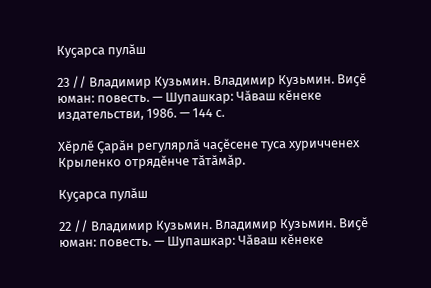Куҫарса пулӑш

23 // Владимир Кузьмин. Владимир Кузьмин. Виҫӗ юман: повесть. — Шупашкар: Чӑваш кӗнеке издательстви, 1986. — 144 с.

Хӗрлӗ Ҫарӑн регулярлӑ чаҫӗсене туса хуричченех Крыленко отрядӗнче тӑтӑмӑр.

Куҫарса пулӑш

22 // Владимир Кузьмин. Владимир Кузьмин. Виҫӗ юман: повесть. — Шупашкар: Чӑваш кӗнеке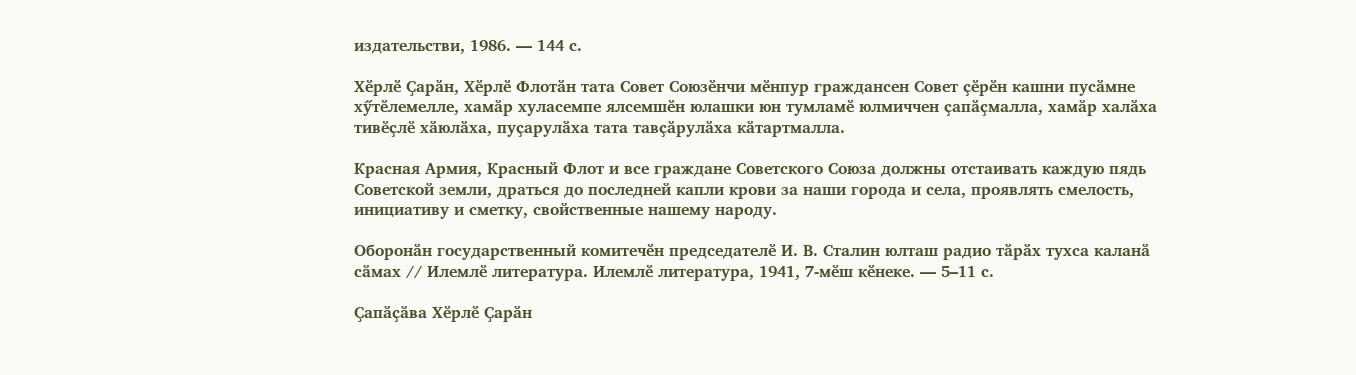издательстви, 1986. — 144 с.

Хӗрлӗ Ҫарӑн, Хӗрлӗ Флотӑн тата Совет Союзӗнчи мӗнпур граждансен Совет ҫӗрӗн кашни пусӑмне хӳтӗлемелле, хамӑр хуласемпе ялсемшӗн юлашки юн тумламӗ юлмиччен ҫапӑҫмалла, хамӑр халӑха тивӗҫлӗ хӑюлӑха, пуҫарулӑха тата тавҫӑрулӑха кӑтартмалла.

Красная Армия, Красный Флот и все граждане Советского Союза должны отстаивать каждую пядь Советской земли, драться до последней капли крови за наши города и села, проявлять смелость, инициативу и сметку, свойственные нашему народу.

Оборонӑн государственный комитечӗн председателӗ И. В. Сталин юлташ радио тӑрӑх тухса каланӑ сӑмах // Илемлӗ литература. Илемлӗ литература, 1941, 7-мӗш кӗнеке. — 5–11 с.

Ҫапӑҫӑва Хӗрлӗ Ҫарӑн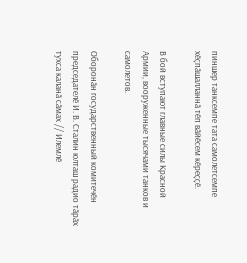пиншер танксемпе тата самолетсемпе хӗҫпӑшалланнӑ тӗп вӑйӗсем кӗреҫҫӗ.

В бой вступают главные силы Красной Армии, вооруженные тысячами танков и самолетов.

Оборонӑн государственный комитечӗн председателӗ И. В. Сталин юлташ радио тӑрӑх тухса каланӑ сӑмах // Илемлӗ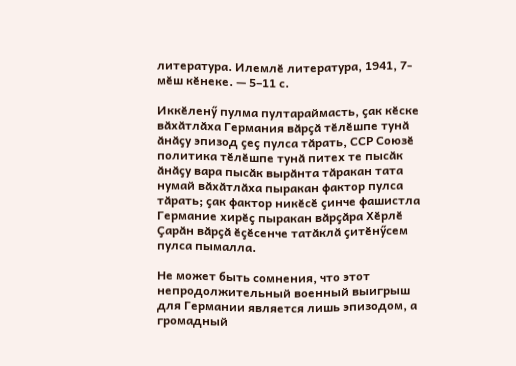литература. Илемлӗ литература, 1941, 7-мӗш кӗнеке. — 5–11 с.

Иккӗленӳ пулма пултараймасть, ҫак кӗске вӑхӑтлӑха Германия вӑрҫӑ тӗлӗшпе тунӑ ӑнӑҫу эпизод ҫеҫ пулса тӑрать, ССР Союзӗ политика тӗлӗшпе тунӑ питех те пысӑк ӑнӑҫу вара пысӑк вырӑнта тӑракан тата нумай вӑхӑтлӑха пыракан фактор пулса тӑрать; ҫак фактор никӗсӗ ҫинче фашистла Германие хирӗҫ пыракан вӑрҫӑра Хӗрлӗ Ҫарӑн вӑрҫӑ ӗҫӗсенче татӑклӑ ҫитӗнӳсем пулса пымалла.

Не может быть сомнения, что этот непродолжительный военный выигрыш для Германии является лишь эпизодом, а громадный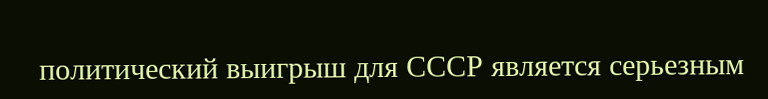политический выигрыш для СССР является серьезным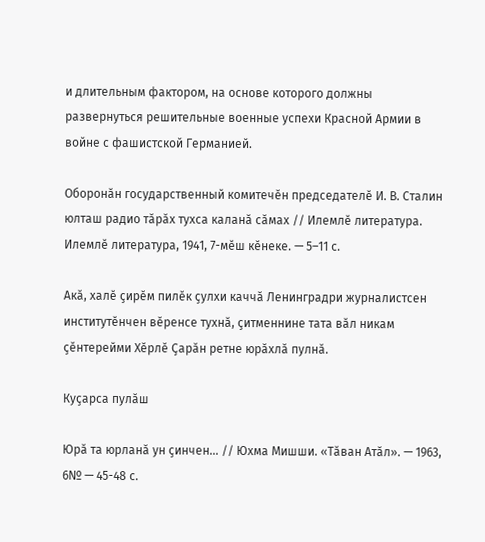и длительным фактором, на основе которого должны развернуться решительные военные успехи Красной Армии в войне с фашистской Германией.

Оборонӑн государственный комитечӗн председателӗ И. В. Сталин юлташ радио тӑрӑх тухса каланӑ сӑмах // Илемлӗ литература. Илемлӗ литература, 1941, 7-мӗш кӗнеке. — 5–11 с.

Акӑ, халӗ ҫирӗм пилӗк ҫулхи каччӑ Ленинградри журналистсен институтӗнчен вӗренсе тухнӑ, ҫитменнине тата вӑл никам ҫӗнтерейми Хӗрлӗ Ҫарӑн ретне юрӑхлӑ пулнӑ.

Куҫарса пулӑш

Юрӑ та юрланӑ ун ҫинчен… // Юхма Мишши. «Тӑван Атӑл». — 1963, 6№ — 45-48 с.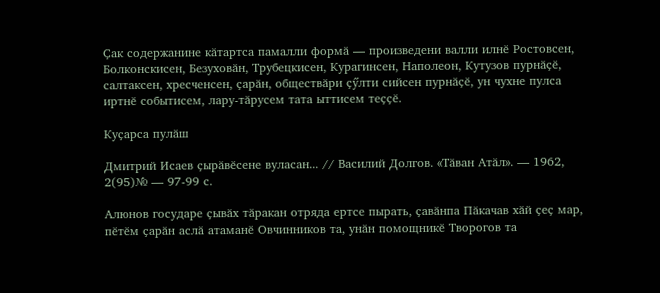Ҫак содержанине кӑтартса памалли формӑ — произведени валли илнӗ Ростовсен, Болконскисен, Безуховӑн, Трубецкисен, Курагинсен, Наполеон, Кутузов пурнӑҫӗ, салтаксен, хресченсен, ҫарӑн, обществӑри ҫӳлти сийсен пурнӑҫӗ, ун чухне пулса иртнӗ событисем, лару-тӑрусем тата ыттисем теҫҫӗ.

Куҫарса пулӑш

Дмитрий Исаев ҫырӑвӗсене вуласан... // Василий Долгов. «Тӑван Атӑл». — 1962, 2(95)№ — 97-99 с.

Алюнов государе ҫывӑх тӑракан отряда ертсе пырать, ҫавӑнпа Пӑкачав хӑй ҫеҫ мар, пӗтӗм ҫарӑн аслӑ атаманӗ Овчинников та, унӑн помощникӗ Творогов та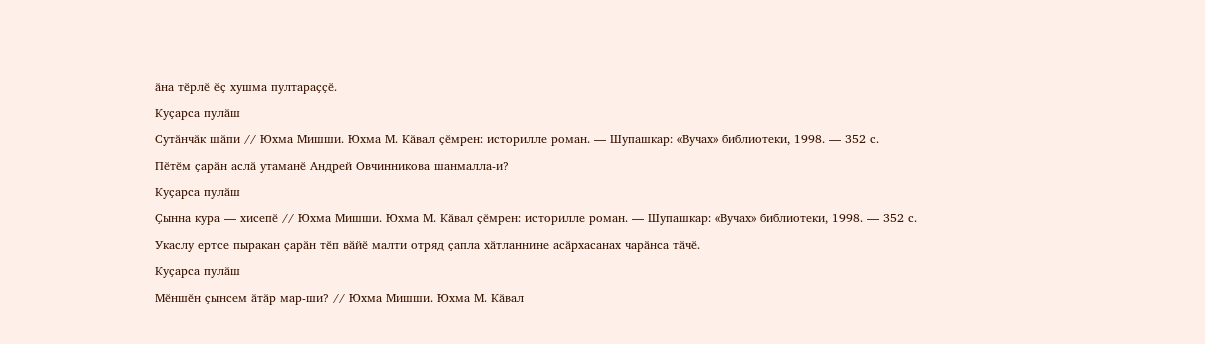ӑна тӗрлӗ ӗҫ хушма пултараҫҫӗ.

Куҫарса пулӑш

Сутӑнчӑк шӑпи // Юхма Мишши. Юхма М. Кӑвал ҫӗмрен: историлле роман. — Шупашкар: «Вучах» библиотеки, 1998. — 352 с.

Пӗтӗм ҫарӑн аслӑ утаманӗ Андрей Овчинникова шанмалла-и?

Куҫарса пулӑш

Ҫынна кура — хисепӗ // Юхма Мишши. Юхма М. Кӑвал ҫӗмрен: историлле роман. — Шупашкар: «Вучах» библиотеки, 1998. — 352 с.

Укаслу ертсе пыракан ҫарӑн тӗп вӑйӗ малти отряд ҫапла хӑтланнине асӑрхасанах чарӑнса тӑчӗ.

Куҫарса пулӑш

Мӗншӗн ҫынсем ӑтӑр мар-ши? // Юхма Мишши. Юхма М. Кӑвал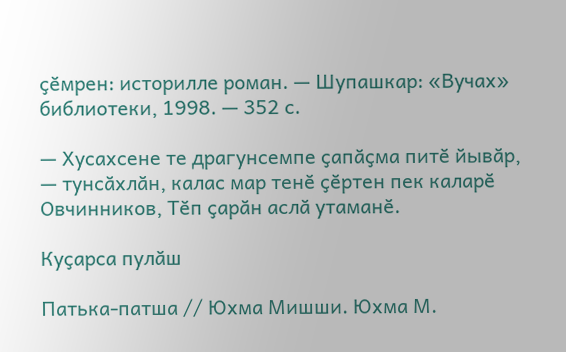ҫӗмрен: историлле роман. — Шупашкар: «Вучах» библиотеки, 1998. — 352 с.

— Хусахсене те драгунсемпе ҫапӑҫма питӗ йывӑр, — тунсӑхлӑн, калас мар тенӗ ҫӗртен пек каларӗ Овчинников, Тӗп ҫарӑн аслӑ утаманӗ.

Куҫарса пулӑш

Патька-патша // Юхма Мишши. Юхма М.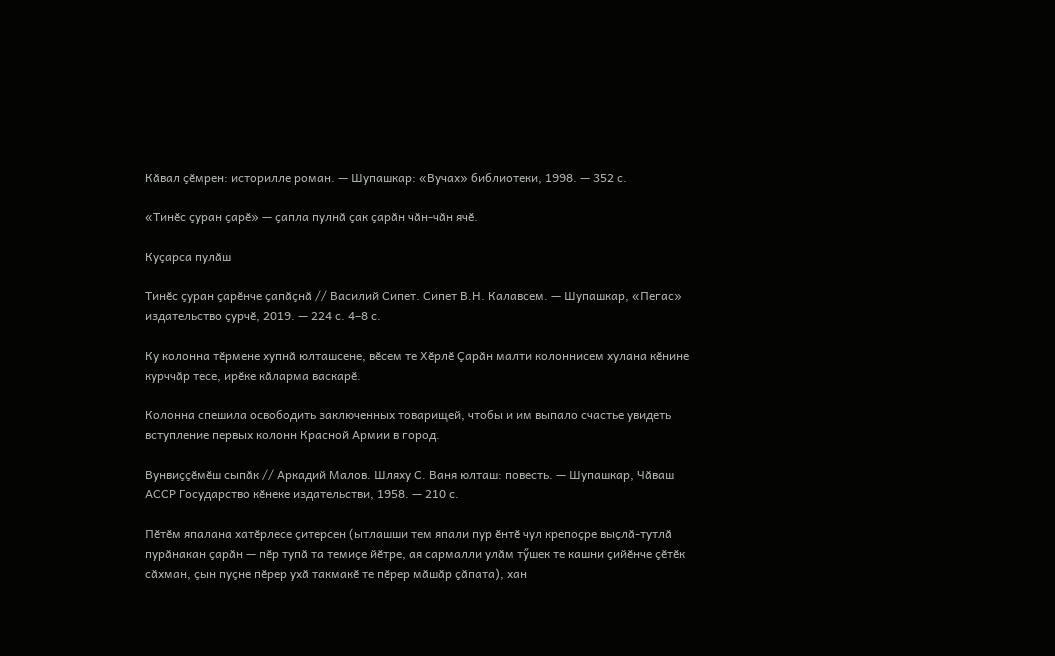Кӑвал ҫӗмрен: историлле роман. — Шупашкар: «Вучах» библиотеки, 1998. — 352 с.

«Тинӗс ҫуран ҫарӗ» — ҫапла пулнӑ ҫак ҫарӑн чӑн-чӑн ячӗ.

Куҫарса пулӑш

Тинӗс ҫуран ҫарӗнче ҫапӑҫнӑ // Василий Сипет. Сипет В.Н. Калавсем. — Шупашкар, «Пегас» издательство ҫурчӗ, 2019. — 224 с. 4–8 с.

Ку колонна тӗрмене хупнӑ юлташсене, вӗсем те Хӗрлӗ Ҫарӑн малти колоннисем хулана кӗнине курччӑр тесе, ирӗке кӑларма васкарӗ.

Колонна спешила освободить заключенных товарищей, чтобы и им выпало счастье увидеть вступление первых колонн Красной Армии в город.

Вунвиҫҫӗмӗш сыпӑк // Аркадий Малов. Шляху С. Ваня юлташ: повесть. — Шупашкар, Чӑваш АССР Государство кӗнеке издательстви, 1958. — 210 с.

Пӗтӗм япалана хатӗрлесе ҫитерсен (ытлашши тем япали пур ӗнтӗ чул крепоҫре выҫлӑ-тутлӑ пурӑнакан ҫарӑн — пӗр тупӑ та темиҫе йӗтре, ая сармалли улӑм тӳшек те кашни ҫийӗнче ҫӗтӗк сӑхман, ҫын пуҫне пӗрер ухӑ такмакӗ те пӗрер мӑшӑр ҫӑпата), хан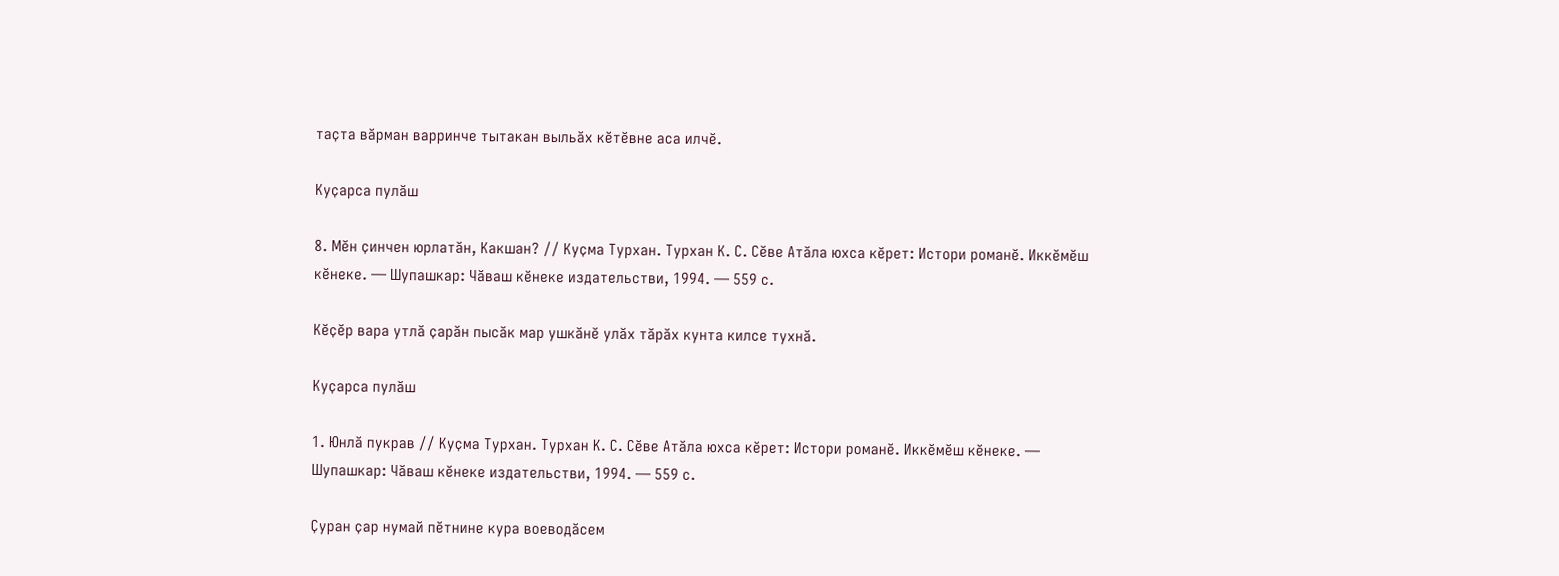таҫта вӑрман варринче тытакан выльӑх кӗтӗвне аса илчӗ.

Куҫарса пулӑш

8. Мӗн ҫинчен юрлатӑн, Какшан? // Куҫма Турхан. Турхан К. С. Сӗве Атӑла юхса кӗрет: Истори романӗ. Иккӗмӗш кӗнеке. — Шупашкар: Чӑваш кӗнеке издательстви, 1994. — 559 с.

Кӗҫӗр вара утлӑ ҫарӑн пысӑк мар ушкӑнӗ улӑх тӑрӑх кунта килсе тухнӑ.

Куҫарса пулӑш

1. Юнлӑ пукрав // Куҫма Турхан. Турхан К. С. Сӗве Атӑла юхса кӗрет: Истори романӗ. Иккӗмӗш кӗнеке. — Шупашкар: Чӑваш кӗнеке издательстви, 1994. — 559 с.

Ҫуран ҫар нумай пӗтнине кура воеводӑсем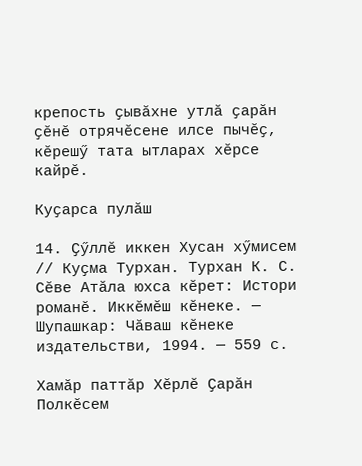крепость ҫывӑхне утлӑ ҫарӑн ҫӗнӗ отрячӗсене илсе пычӗҫ, кӗрешӳ тата ытларах хӗрсе кайрӗ.

Куҫарса пулӑш

14. Ҫӳллӗ иккен Хусан хӳмисем // Куҫма Турхан. Турхан К. С. Сӗве Атӑла юхса кӗрет: Истори романӗ. Иккӗмӗш кӗнеке. — Шупашкар: Чӑваш кӗнеке издательстви, 1994. — 559 с.

Хамӑр паттӑр Хӗрлӗ Ҫарӑн Полкӗсем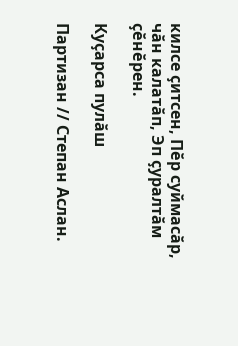килсе ҫитсен, Пӗр суймасӑр, чӑн калатӑп, Эп ҫуралтӑм ҫӗнӗрен.

Куҫарса пулӑш

Партизан // Степан Аслан.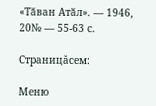«Тӑван Атӑл». — 1946, 20№ — 55-63 с.

Страницăсем:

Меню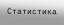Статистика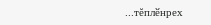...тĕплӗнрех